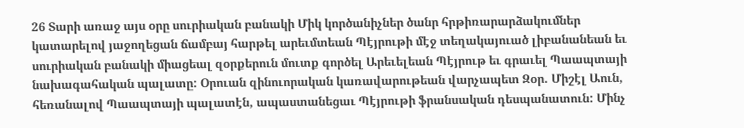26 Տարի առաջ այս օրը սուրիական բանակի Միկ կործանիչներ ծանր հրթիռարարձակումներ կատարելով յաջողեցան ճամբայ հարթել արեւմտեան Պէյրութի մէջ տեղակայուած լիբանանեան եւ սուրիական բանակի միացեալ զօրքերուն մուտք գործել Արեւելեան Պէյրութ եւ գրաւել Պաապտայի նախագահական պալատը: Օրուան զինուորական կառավարութեան վարչապետ Զօր. Միշէլ Աուն, հեռանալով Պաապտայի պալատէն, ապաստանեցաւ Պէյրութի ֆրանսական դեսպանատուն: Մինչ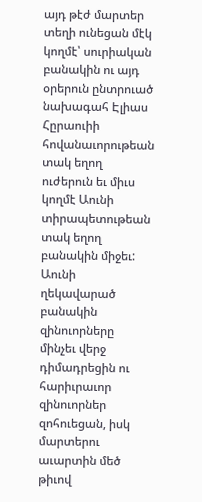այդ թէժ մարտեր տեղի ունեցան մէկ կողմէ՝ սուրիական բանակին ու այդ օրերուն ընտրուած նախագահ Էլիաս Հըրաուիի հովանաւորութեան տակ եղող ուժերուն եւ միւս կողմէ Աունի տիրապետութեան տակ եղող բանակին միջեւ: Աունի ղեկավարած բանակին զինուորները մինչեւ վերջ դիմադրեցին ու հարիւրաւոր զինուորներ զոհուեցան, իսկ մարտերու աւարտին մեծ թիւով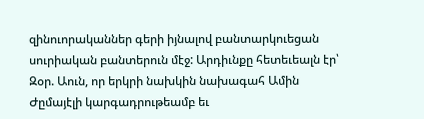զինուորականներ գերի իյնալով բանտարկուեցան սուրիական բանտերուն մէջ: Արդիւնքը հետեւեալն էր՝ Զօր. Աուն, որ երկրի նախկին նախագահ Ամին Ժըմայէլի կարգադրութեամբ եւ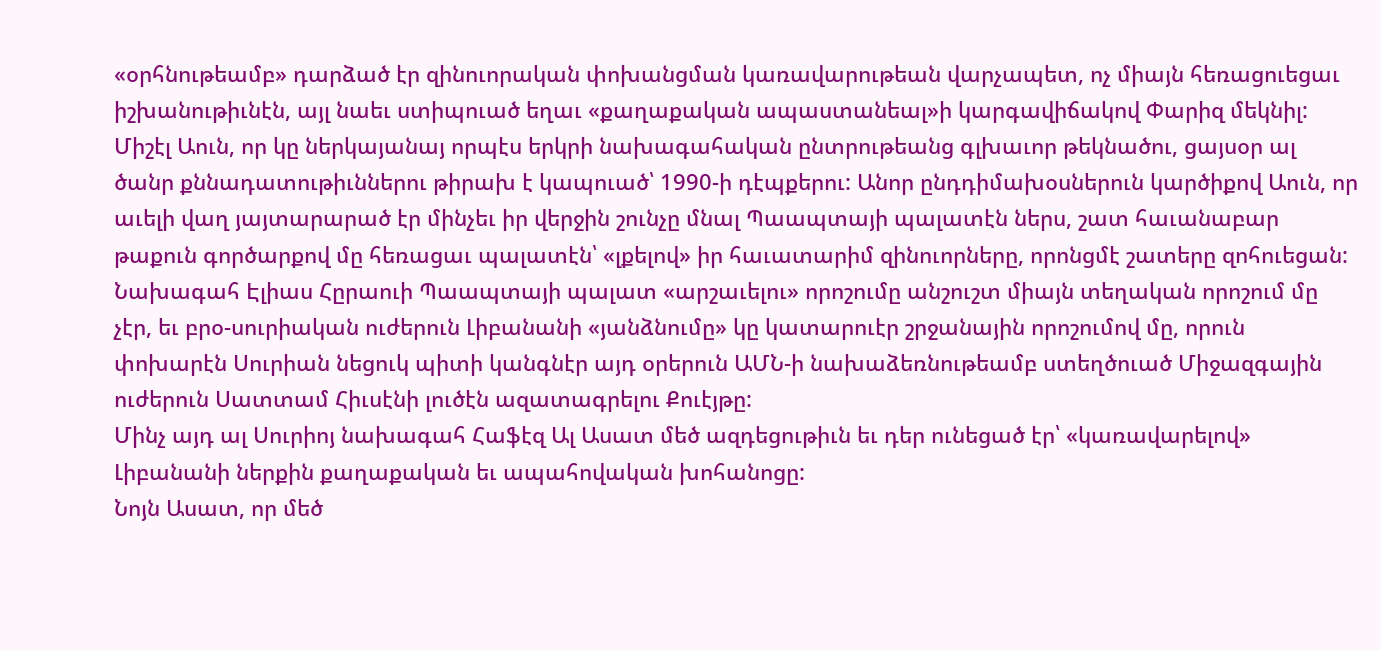«օրհնութեամբ» դարձած էր զինուորական փոխանցման կառավարութեան վարչապետ, ոչ միայն հեռացուեցաւ իշխանութիւնէն, այլ նաեւ ստիպուած եղաւ «քաղաքական ապաստանեալ»ի կարգավիճակով Փարիզ մեկնիլ:
Միշէլ Աուն, որ կը ներկայանայ որպէս երկրի նախագահական ընտրութեանց գլխաւոր թեկնածու, ցայսօր ալ ծանր քննադատութիւններու թիրախ է կապուած՝ 1990-ի դէպքերու: Անոր ընդդիմախօսներուն կարծիքով Աուն, որ աւելի վաղ յայտարարած էր մինչեւ իր վերջին շունչը մնալ Պաապտայի պալատէն ներս, շատ հաւանաբար թաքուն գործարքով մը հեռացաւ պալատէն՝ «լքելով» իր հաւատարիմ զինուորները, որոնցմէ շատերը զոհուեցան:
Նախագահ Էլիաս Հըրաուի Պաապտայի պալատ «արշաւելու» որոշումը անշուշտ միայն տեղական որոշում մը չէր, եւ բրօ-սուրիական ուժերուն Լիբանանի «յանձնումը» կը կատարուէր շրջանային որոշումով մը, որուն փոխարէն Սուրիան նեցուկ պիտի կանգնէր այդ օրերուն ԱՄՆ-ի նախաձեռնութեամբ ստեղծուած Միջազգային ուժերուն Սատտամ Հիւսէնի լուծէն ազատագրելու Քուէյթը:
Մինչ այդ ալ Սուրիոյ նախագահ Հաֆէզ Ալ Ասատ մեծ ազդեցութիւն եւ դեր ունեցած էր՝ «կառավարելով» Լիբանանի ներքին քաղաքական եւ ապահովական խոհանոցը:
Նոյն Ասատ, որ մեծ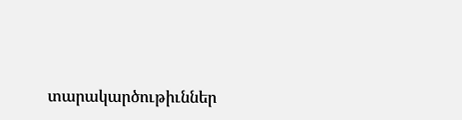տարակարծութիւններ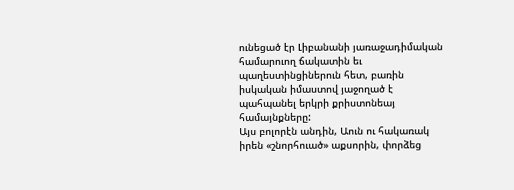ունեցած էր Լիբանանի յառաջադիմական համարուող ճակատին եւ պաղեստինցիներուն հետ, բառին իսկական իմաստով յաջողած է պահպանել երկրի քրիստոնեայ համայնքները:
Այս բոլորէն անդին, Աուն ու հակառակ իրեն «շնորհուած» աքսորին, փորձեց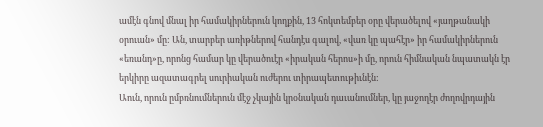ամէն գնով մնալ իր համակիրներուն կողքին, 13 հոկտեմբեր օրը վերածելով «յաղթանակի օրուան» մը: Ան, տարբեր առիթներով հանդէս գալով, «վառ կը պահէր» իր համակիրներուն «եռանդ»ը, որոնց համար կը վերածուէր «իրական հերոս»ի մը, որուն հիմնական նպատակն էր երկիրը ազատագրել սուրիական ուժերու տիրապետութիւնէն:
Աուն, որուն ըմբռնումներուն մէջ չկային կրօնական դաւանումներ, կը յաջողէր ժողովրդային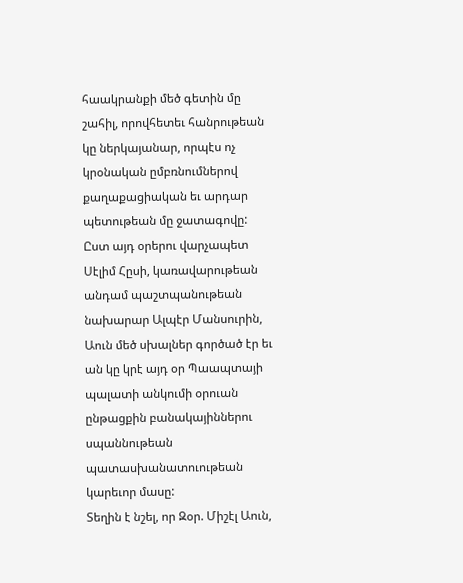հաակրանքի մեծ գետին մը շահիլ, որովհետեւ հանրութեան կը ներկայանար, որպէս ոչ կրօնական ըմբռնումներով քաղաքացիական եւ արդար պետութեան մը ջատագովը:
Ըստ այդ օրերու վարչապետ Սէլիմ Հըսի, կառավարութեան անդամ պաշտպանութեան նախարար Ալպէր Մանսուրին, Աուն մեծ սխալներ գործած էր եւ ան կը կրէ այդ օր Պաապտայի պալատի անկումի օրուան ընթացքին բանակայիններու սպաննութեան պատասխանատուութեան կարեւոր մասը:
Տեղին է նշել, որ Զօր. Միշէլ Աուն,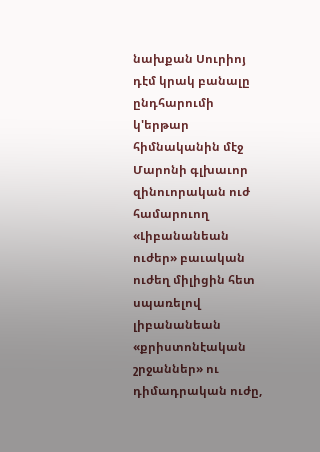նախքան Սուրիոյ դէմ կրակ բանալը ընդհարումի կ'երթար հիմնականին մէջ Մարոնի գլխաւոր զինուորական ուժ համարուող «Լիբանանեան ուժեր» բաւական ուժեղ միլիցին հետ սպառելով լիբանանեան «քրիստոնէական շրջաններ» ու դիմադրական ուժը,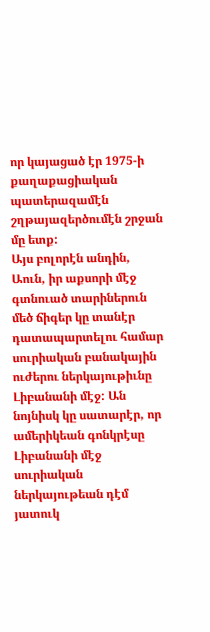որ կայացած էր 1975-ի քաղաքացիական պատերազամէն շղթայազերծումէն շրջան մը ետք:
Այս բոլորէն անդին, Աուն, իր աքսորի մէջ գտնուած տարիներուն մեծ ճիգեր կը տանէր դատապարտելու համար սուրիական բանակային ուժերու ներկայութիւնը Լիբանանի մէջ: Ան նոյնիսկ կը սատարէր, որ ամերիկեան գոնկրէսը Լիբանանի մէջ սուրիական ներկայութեան դէմ յատուկ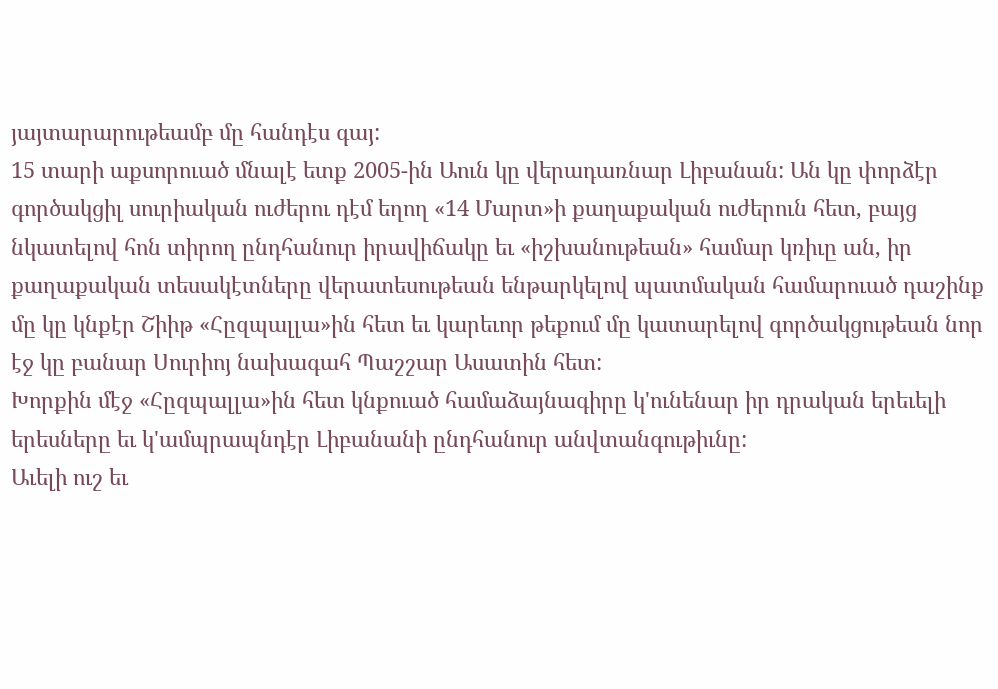յայտարարութեամբ մը հանդէս գայ:
15 տարի աքսորուած մնալէ ետք 2005-ին Աուն կը վերադառնար Լիբանան: Ան կը փորձէր գործակցիլ սուրիական ուժերու դէմ եղող «14 Մարտ»ի քաղաքական ուժերուն հետ, բայց նկատելով հոն տիրող ընդհանուր իրավիճակը եւ «իշխանութեան» համար կռիւը ան, իր քաղաքական տեսակէտները վերատեսութեան ենթարկելով պատմական համարուած դաշինք մը կը կնքէր Շիիթ «Հըզպալլա»ին հետ եւ կարեւոր թեքում մը կատարելով գործակցութեան նոր էջ կը բանար Սուրիոյ նախագահ Պաշշար Ասատին հետ:
Խորքին մէջ «Հըզպալլա»ին հետ կնքուած համաձայնագիրը կ'ունենար իր դրական երեւելի երեսները եւ կ'ամպրապնդէր Լիբանանի ընդհանուր անվտանգութիւնը:
Աւելի ուշ եւ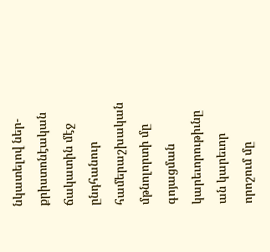նկատելով ներ-քրիստոնէական ճակատին մէջ ընդհանուր համերաշխական մթնոլորտի մը գոյացման կարեւորութիւնը ան կարեւոր որոշում մը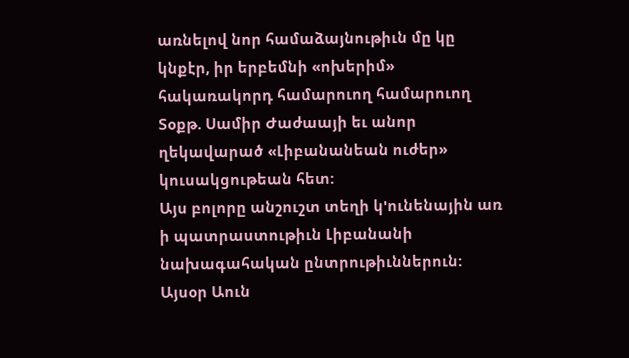առնելով նոր համաձայնութիւն մը կը կնքէր, իր երբեմնի «ոխերիմ» հակառակորդ համարուող համարուող Տօքթ. Սամիր Ժաժաայի եւ անոր ղեկավարած «Լիբանանեան ուժեր» կուսակցութեան հետ:
Այս բոլորը անշուշտ տեղի կ'ունենային առ ի պատրաստութիւն Լիբանանի նախագահական ընտրութիւններուն:
Այսօր Աուն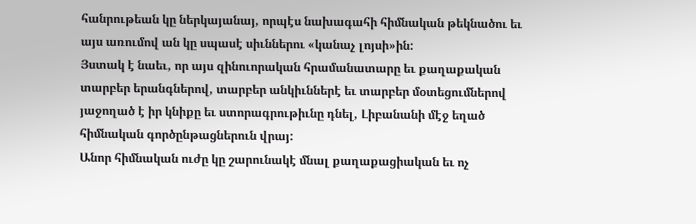հանրութեան կը ներկայանայ, որպէս նախագահի հիմնական թեկնածու եւ այս առումով ան կը սպասէ սիւններու «կանաչ լոյսի»ին:
Յստակ է նաեւ, որ այս զինուորական հրամանատարը եւ քաղաքական տարբեր երանգներով, տարբեր անկիւններէ եւ տարբեր մօտեցումներով յաջողած է իր կնիքը եւ ստորագրութիւնը դնել, Լիբանանի մէջ եղած հիմնական գործընթացներուն վրայ:
Անոր հիմնական ուժը կը շարունակէ մնալ քաղաքացիական եւ ոչ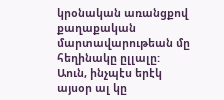կրօնական առանցքով քաղաքական մարտավարութեան մը հեղինակը ըլլալը:
Աուն, ինչպէս երէկ այսօր ալ կը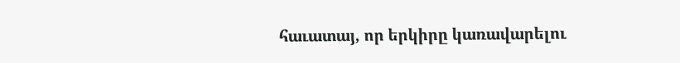հաւատայ, որ երկիրը կառավարելու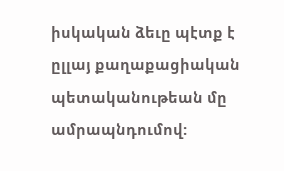իսկական ձեւը պէտք է ըլլայ քաղաքացիական պետականութեան մը ամրապնդումով: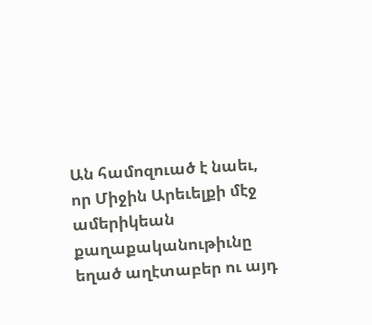Ան համոզուած է նաեւ, որ Միջին Արեւելքի մէջ ամերիկեան քաղաքականութիւնը եղած աղէտաբեր ու այդ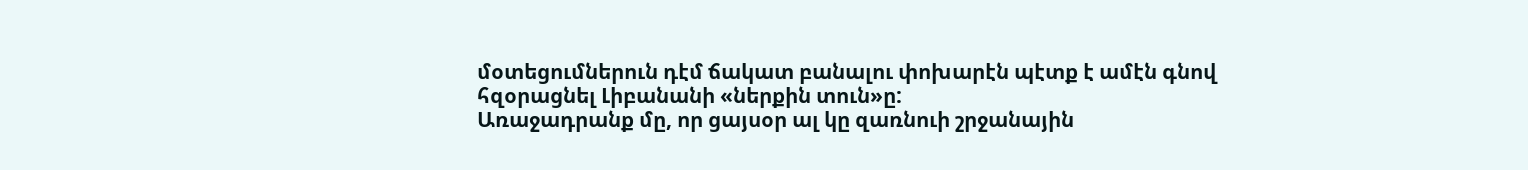մօտեցումներուն դէմ ճակատ բանալու փոխարէն պէտք է ամէն գնով հզօրացնել Լիբանանի «ներքին տուն»ը:
Առաջադրանք մը, որ ցայսօր ալ կը զառնուի շրջանային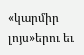«կարմիր լոյս»երու եւ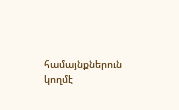համայնքներուն կողմէ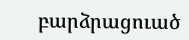բարձրացուած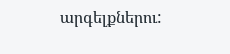արգելքներու: